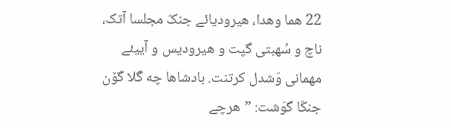22 هما وهدا، هیرودیائے جنکّ مجلسا آتک، ناچ و سُهبتی گپت و هیرودیس و آییئے مهمانی وَشدل کرتنت. بادشاها چه گَلا گۆن جنکّا گوَشت: ”هرچے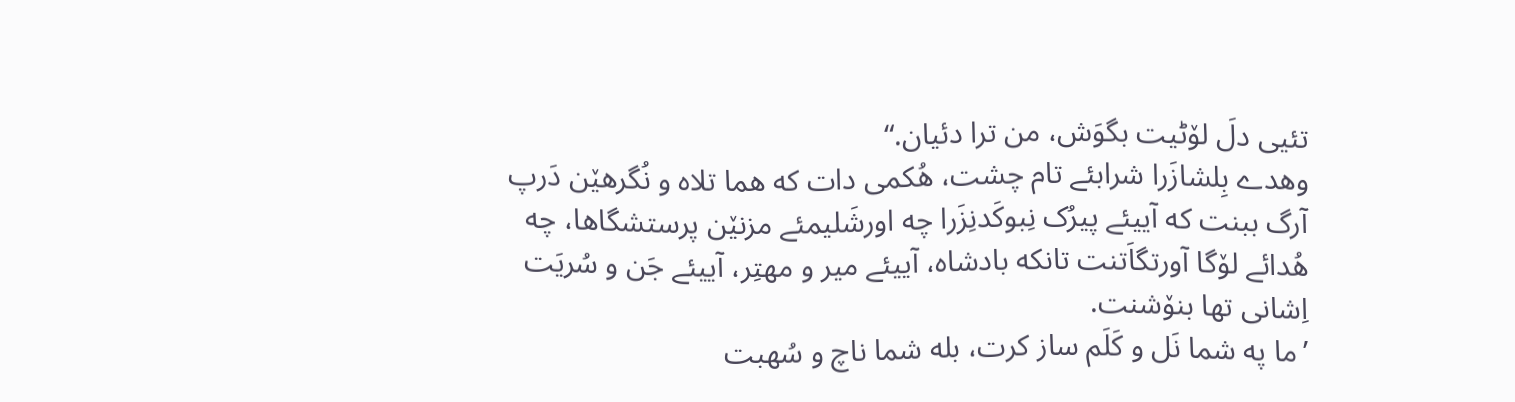تئیی دلَ لۆٹیت بگوَش، من ترا دئیان.“
وهدے بِلشازَرا شرابئے تام چشت، هُکمی دات که هما تلاه و نُگرهێن دَرپ آرگ ببنت که آییئے پیرُک نِبوکَدنِزَرا چه اورشَلیمئے مزنێن پرستشگاها، چه هُدائے لۆگا آورتگاَتنت تانکه بادشاه، آییئے میر و مهتِر، آییئے جَن و سُریَت اِشانی تها بنۆشنت.
’ما په شما نَل و کَلَم ساز کرت، بله شما ناچ و سُهبت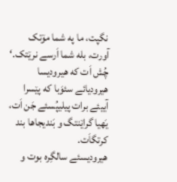نگپت، ما په شما مۆتک آورت، بله شما اَرسے نرێتک.‘
چُش اَت که هیرودیسا هیرودیائے سئوَبا که پێسرا آییئے برات پیلیپُسئے جَن اَت، یَهیا گراێنتگ و بَندیجاها بند کرتگاَت.
هیرودیسئے سالگِره بوت و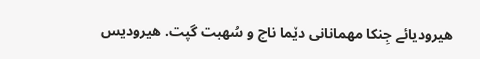هیرودیائے جِنکا مهمانانی دێما ناچ و سُهبت گپت. هیرودیس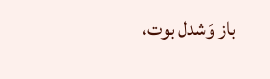باز وَشدل بوت،